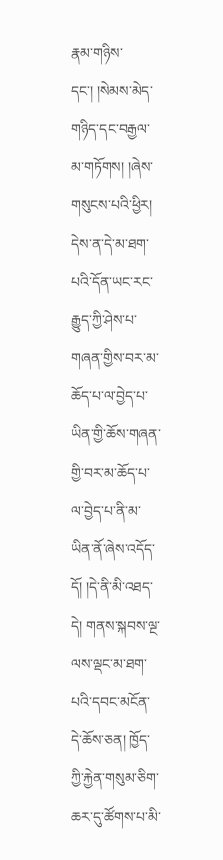རྣམ་གཉིས་དང་། །སེམས་མེད་གཉིད་དང་བརྒྱལ་མ་གཏོགས། །ཞེས་གསུངས་པའི་ཕྱིར། དེས་ན་དེ་མ་ཐག་པའི་དོན་ཡང་རང་རྒྱུད་ཀྱི་ཤེས་པ་གཞན་གྱིས་བར་མ་ཆོད་པ་ལ་བྱེད་པ་ཡིན་གྱི་ཆོས་གཞན་གྱི་བར་མ་ཆོད་པ་ལ་བྱེད་པ་ནི་མ་ཡིན་ནོ་ཞེས་འདོད་དོ། །དེ་ནི་མི་འཐད་དེ། གནས་སྐབས་ལྔ་ལས་ལྡང་མ་ཐག་པའི་དབང་མངོན་དེ་ཆོས་ཅན། ཁྱོད་ཀྱི་རྐྱེན་གསུམ་ཅིག་ཆར་དུ་ཚོགས་པ་མི་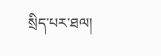སྲིད་པར་ཐལ།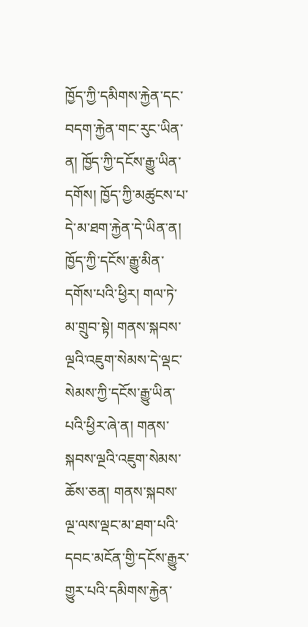ཁྱོད་ཀྱི་དམིགས་རྐྱེན་དང་བདག་རྐྱེན་གང་རུང་ཡིན་ན། ཁྱོད་ཀྱི་དངོས་རྒྱུ་ཡིན་དགོས། ཁྱོད་ཀྱི་མཚུངས་པ་དེ་མ་ཐག་རྐྱེན་དེ་ཡིན་ན། ཁྱོད་ཀྱི་དངོས་རྒྱུ་མིན་དགོས་པའི་ཕྱིར། གལ་ཏེ་མ་གྲུབ་སྟེ། གནས་སྐབས་ལྔའི་འཇུག་སེམས་དེ་ལྡང་སེམས་ཀྱི་དངོས་རྒྱུ་ཡིན་པའི་ཕྱིར་ཞེ་ན། གནས་སྐབས་ལྔའི་འཇུག་སེམས་ཆོས་ཅན། གནས་སྐབས་ལྔ་ལས་ལྡང་མ་ཐག་པའི་དབང་མངོན་གྱི་དངོས་རྒྱུར་གྱུར་པའི་དམིགས་རྐྱེན་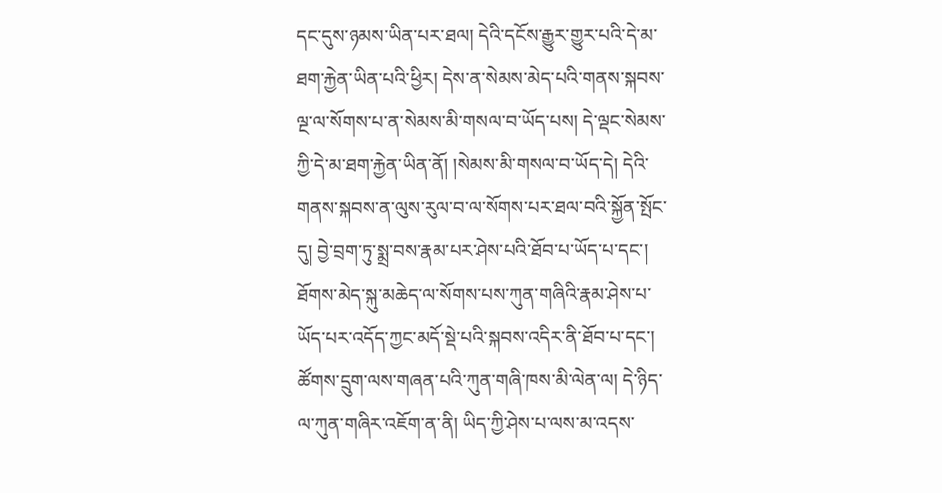དང་དུས་ཉམས་ཡིན་པར་ཐལ། དེའི་དངོས་རྒྱུར་གྱུར་པའི་དེ་མ་ཐག་རྐྱེན་ཡིན་པའི་ཕྱིར། དེས་ན་སེམས་མེད་པའི་གནས་སྐབས་ལྔ་ལ་སོགས་པ་ན་སེམས་མི་གསལ་བ་ཡོད་པས། དེ་ལྡང་སེམས་ཀྱི་དེ་མ་ཐག་རྐྱེན་ཡིན་ནོ། །སེམས་མི་གསལ་བ་ཡོད་དེ། དེའི་གནས་སྐབས་ན་ལུས་རུལ་བ་ལ་སོགས་པར་ཐལ་བའི་སྐྱོན་སྤོང་དུ། བྱེ་བྲག་ཏུ་སྨྲ་བས་རྣམ་པར་ཤེས་པའི་ཐོབ་པ་ཡོད་པ་དང་། ཐོགས་མེད་སྐུ་མཆེད་ལ་སོགས་པས་ཀུན་གཞིའི་རྣམ་ཤེས་པ་ཡོད་པར་འདོད་ཀྱང་མདོ་སྡེ་པའི་སྐབས་འདིར་ནི་ཐོབ་པ་དང་། ཚོགས་དྲུག་ལས་གཞན་པའི་ཀུན་གཞི་ཁས་མི་ལེན་ལ། དེ་ཉིད་ལ་ཀུན་གཞིར་འཇོག་ན་ནི། ཡིད་ཀྱི་ཤེས་པ་ལས་མ་འདས་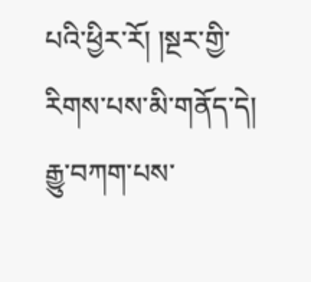པའི་ཕྱིར་རོ། །སྔར་གྱི་རིགས་པས་མི་གནོད་དེ། རྒྱུ་བཀག་པས་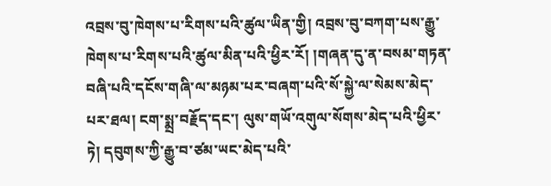འབྲས་བུ་ཁེགས་པ་རིགས་པའི་ཚུལ་ཡིན་གྱི། འབྲས་བུ་བཀག་པས་རྒྱུ་ཁེགས་པ་རིགས་པའི་ཚུལ་མིན་པའི་ཕྱིར་རོ། །གཞན་དུ་ན་བསམ་གཏན་བཞི་པའི་དངོས་གཞི་ལ་མཉམ་པར་བཞག་པའི་སོ་སྐྱེ་ལ་སེམས་མེད་པར་ཐལ། ངག་སྨྲ་བརྗོད་དང་། ལུས་གཡོ་འགུལ་སོགས་མེད་པའི་ཕྱིར་ཏེ། དབུགས་ཀྱི་རྒྱུ་བ་ཙམ་ཡང་མེད་པའི་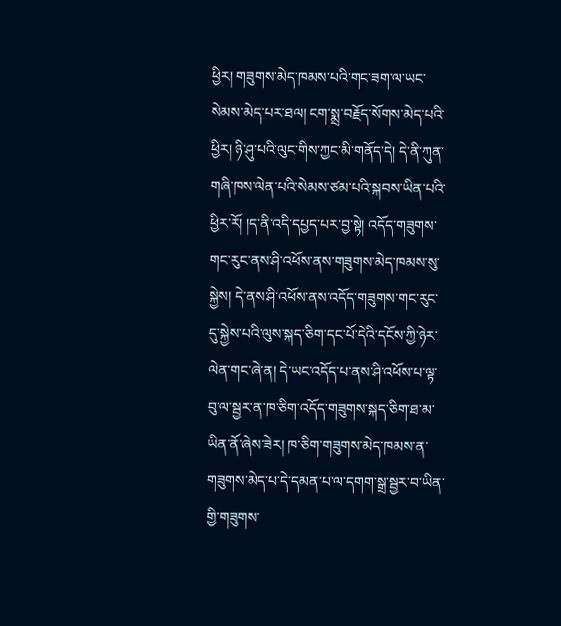ཕྱིར། གཟུགས་མེད་ཁམས་པའི་གང་ཟག་ལ་ཡང་སེམས་མེད་པར་ཐལ། ངག་སྨྲ་བརྗོད་སོགས་མེད་པའི་ཕྱིར། ཉི་ཤུ་པའི་ལུང་གིས་ཀྱང་མི་གནོད་དེ། དེ་ནི་ཀུན་གཞི་ཁས་ལེན་པའི་སེམས་ཙམ་པའི་སྐབས་ཡིན་པའི་ཕྱིར་རོ། །ད་ནི་འདི་དཔྱད་པར་བྱ་སྟེ། འདོད་གཟུགས་གང་རུང་ནས་ཤི་འཕོས་ནས་གཟུགས་མེད་ཁམས་སུ་སྐྱེས། དེ་ནས་ཤི་འཕོས་ནས་འདོད་གཟུགས་གང་རུང་དུ་སྐྱེས་པའི་ལུས་སྐད་ཅིག་དང་པོ་དེའི་དངོས་ཀྱི་ཉེར་ལེན་གང་ཞེ་ན། དེ་ཡང་འདོད་པ་ནས་ཤི་འཕོས་པ་ལྟ་བུ་ལ་སྦྱར་ན་ཁ་ཅིག་འདོད་གཟུགས་སྐད་ཅིག་ཐ་མ་ཡིན་ནོ་ཞེས་ཟེར། ཁ་ཅིག་གཟུགས་མེད་ཁམས་ན་གཟུགས་མེད་པ་དེ་དམན་པ་ལ་དགག་སྒྲ་སྦྱར་བ་ཡིན་གྱི་གཟུགས་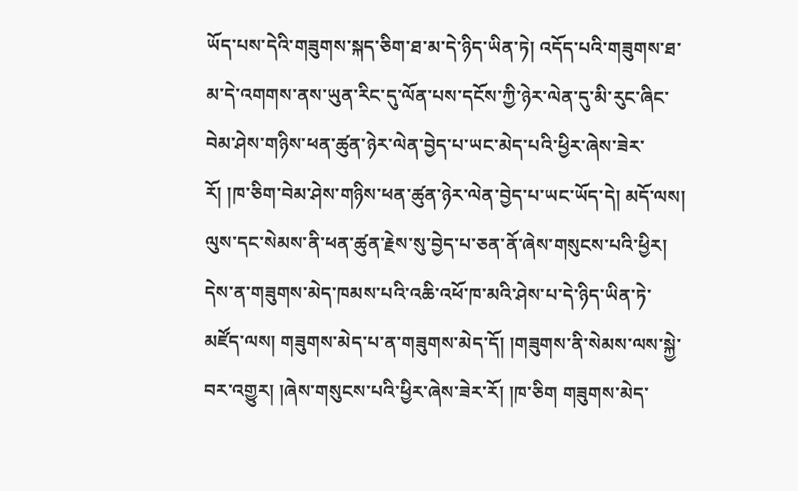ཡོད་པས་དེའི་གཟུགས་སྐད་ཅིག་ཐ་མ་དེ་ཉིད་ཡིན་ཏེ། འདོད་པའི་གཟུགས་ཐ་མ་དེ་འགགས་ནས་ཡུན་རིང་དུ་ལོན་པས་དངོས་ཀྱི་ཉེར་ལེན་དུ་མི་རུང་ཞིང་བེམ་ཤེས་གཉིས་ཕན་ཚུན་ཉེར་ལེན་བྱེད་པ་ཡང་མེད་པའི་ཕྱིར་ཞེས་ཟེར་རོ། །ཁ་ཅིག་བེམ་ཤེས་གཉིས་ཕན་ཚུན་ཉེར་ལེན་བྱེད་པ་ཡང་ཡོད་དེ། མདོ་ལས། ལུས་དང་སེམས་ནི་ཕན་ཚུན་རྗེས་སུ་བྱེད་པ་ཅན་ནོ་ཞེས་གསུངས་པའི་ཕྱིར། དེས་ན་གཟུགས་མེད་ཁམས་པའི་འཆི་འཕོ་ཁ་མའི་ཤེས་པ་དེ་ཉིད་ཡིན་ཏེ་མཛོད་ལས། གཟུགས་མེད་པ་ན་གཟུགས་མེད་དོ། །གཟུགས་ནི་སེམས་ལས་སྐྱེ་བར་འགྱུར། །ཞེས་གསུངས་པའི་ཕྱིར་ཞེས་ཟེར་རོ། །ཁ་ཅིག གཟུགས་མེད་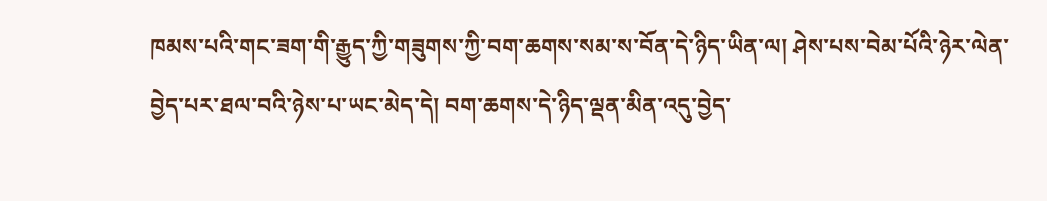ཁམས་པའི་གང་ཟག་གི་རྒྱུད་ཀྱི་གཟུགས་ཀྱི་བག་ཆགས་སམ་ས་བོན་དེ་ཉིད་ཡིན་ལ། ཤེས་པས་བེམ་པོའི་ཉེར་ལེན་བྱེད་པར་ཐལ་བའི་ཉེས་པ་ཡང་མེད་དེ། བག་ཆགས་དེ་ཉིད་ལྡན་མིན་འདུ་བྱེད་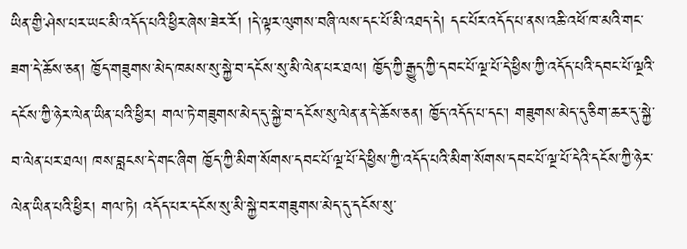ཡིན་གྱི་ཤེས་པར་ཡང་མི་འདོད་པའི་ཕྱིར་ཞེས་ཟེར་རོ། །དེ་ལྟར་ལུགས་བཞི་ལས་དང་པོ་མི་འཐད་དེ། དང་པོར་འདོད་པ་ནས་འཆི་འཕོ་ཁ་མའི་གང་ཟག་དེ་ཆོས་ཅན། ཁྱོད་གཟུགས་མེད་ཁམས་སུ་སྐྱེ་བ་དངོས་སུ་མི་ལེན་པར་ཐལ། ཁྱོད་ཀྱི་རྒྱུད་ཀྱི་དབང་པོ་ལྔ་པོ་དེ་ཕྱིས་ཀྱི་འདོད་པའི་དབང་པོ་ལྔའི་དངོས་ཀྱི་ཉེར་ལེན་ཡིན་པའི་ཕྱིར། གལ་ཏེ་གཟུགས་མེད་དུ་སྐྱེ་བ་དངོས་སུ་ལེན་ན་དེ་ཆོས་ཅན། ཁྱོད་འདོད་པ་དང་། གཟུགས་མེད་དུ་ཅིག་ཆར་དུ་སྐྱེ་བ་ལེན་པར་ཐལ། ཁས་བླངས་དེ་གང་ཞིག ཁྱོད་ཀྱི་མིག་སོགས་དབང་པོ་ལྔ་པོ་དེ་ཕྱིས་ཀྱི་འདོད་པའི་མིག་སོགས་དབང་པོ་ལྔ་པོ་དེའི་དངོས་ཀྱི་ཉེར་ལེན་ཡིན་པའི་ཕྱིར། གལ་ཏེ། འདོད་པར་དངོས་སུ་མི་སྐྱེ་བར་གཟུགས་མེད་དུ་དངོས་སུ་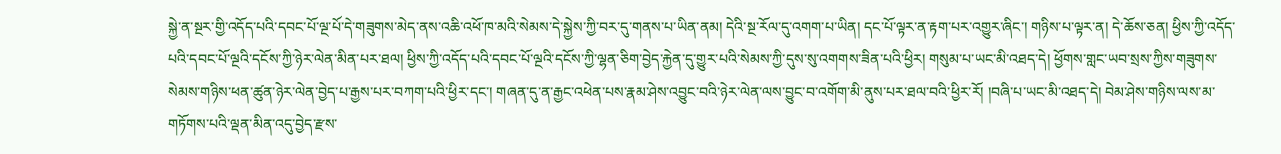སྐྱེ་ན་སྔར་གྱི་འདོད་པའི་དབང་པོ་ལྔ་པོ་དེ་གཟུགས་མེད་ནས་འཆི་འཕོ་ཁ་མའི་སེམས་དེ་སྐྱེས་ཀྱི་བར་དུ་གནས་པ་ཡིན་ནམ། དེའི་སྔ་རོལ་དུ་འགག་པ་ཡིན། དང་པོ་ལྟར་ན་རྟག་པར་འགྱུར་ཞིང་། གཉིས་པ་ལྟར་ན། དེ་ཆོས་ཅན། ཕྱིས་ཀྱི་འདོད་པའི་དབང་པོ་ལྔའི་དངོས་ཀྱི་ཉེར་ལེན་མིན་པར་ཐལ། ཕྱིས་ཀྱི་འདོད་པའི་དབང་པོ་ལྔའི་དངོས་ཀྱི་ལྷན་ཅིག་བྱེད་རྐྱེན་དུ་གྱུར་པའི་སེམས་ཀྱི་དུས་སུ་འགགས་ཟིན་པའི་ཕྱིར། གསུམ་པ་ཡང་མི་འཐད་དེ། ཕྱོགས་གླང་ཡབ་སྲས་ཀྱིས་གཟུགས་སེམས་གཉིས་ཕན་ཚུན་ཉེར་ལེན་བྱེད་པ་རྒྱས་པར་བཀག་པའི་ཕྱིར་དང་། གཞན་དུ་ན་རྒྱང་འཕེན་པས་རྣམ་ཤེས་འབྱུང་བའི་ཉེར་ལེན་ལས་བྱུང་བ་འགོག་མི་ནུས་པར་ཐལ་བའི་ཕྱིར་རོ། །བཞི་པ་ཡང་མི་འཐད་དེ། བེམ་ཤེས་གཉིས་ལས་མ་གཏོགས་པའི་ལྡན་མིན་འདུ་བྱེད་རྫས་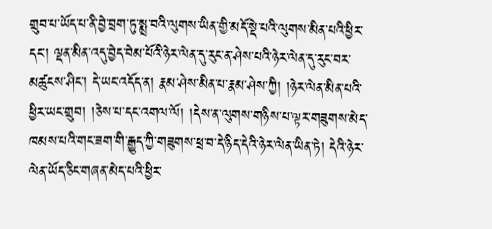གྲུབ་པ་ཡོད་པ་ནི་བྱེ་བྲག་ཏུ་སྨྲ་བའི་ལུགས་ཡིན་གྱི་མདོ་སྡེ་པའི་ལུགས་མིན་པའི་ཕྱིར་དང་། ལྡན་མིན་འདུ་བྱེད་བེམ་པོའི་ཉེར་ལེན་དུ་རུང་ན་ཤེས་པའི་ཉེར་ལེན་དུ་རུང་བར་མཚུངས་ཤིང་། དེ་ཡང་འདོད་ན། རྣམ་ཤེས་མིན་པ་རྣམ་ཤེས་ཀྱི། །ཉེར་ལེན་མིན་པའི་ཕྱིར་ཡང་གྲུབ། །ཅེས་པ་དང་འགལ་ལོ། །དེས་ན་ལུགས་གཉིས་པ་ལྟར་གཟུགས་མེད་ཁམས་པའི་གང་ཟག་གི་རྒྱུད་ཀྱི་གཟུགས་ཕྲ་བ་དེ་ཉིད་དེའི་ཉེར་ལེན་ཡིན་ཏེ། དེའི་ཉེར་ལེན་ཡོད་ཅིང་གཞན་མེད་པའི་ཕྱིར་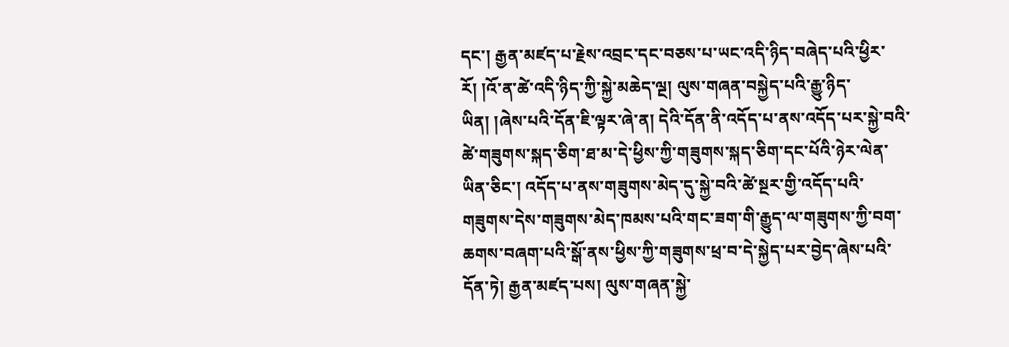དང་། རྒྱན་མཛད་པ་རྗེས་འབྲང་དང་བཅས་པ་ཡང་འདི་ཉིད་བཞེད་པའི་ཕྱིར་རོ། །འོ་ན་ཚེ་འདི་ཉིད་ཀྱི་སྐྱེ་མཆེད་ལྔ། ལུས་གཞན་བསྐྱེད་པའི་རྒྱུ་ཉིད་ཡིན། །ཞེས་པའི་དོན་ཇི་ལྟར་ཞེ་ན། དེའི་དོན་ནི་འདོད་པ་ནས་འདོད་པར་སྐྱེ་བའི་ཚེ་གཟུགས་སྐད་ཅིག་ཐ་མ་དེ་ཕྱིས་ཀྱི་གཟུགས་སྐད་ཅིག་དང་པོའི་ཉེར་ལེན་ཡིན་ཅིང་། འདོད་པ་ནས་གཟུགས་མེད་དུ་སྐྱེ་བའི་ཚེ་སྔར་གྱི་འདོད་པའི་གཟུགས་དེས་གཟུགས་མེད་ཁམས་པའི་གང་ཟག་གི་རྒྱུད་ལ་གཟུགས་ཀྱི་བག་ཆགས་བཞག་པའི་སྒོ་ནས་ཕྱིས་ཀྱི་གཟུགས་ཕྲ་བ་དེ་སྐྱེད་པར་བྱེད་ཞེས་པའི་དོན་ཏེ། རྒྱན་མཛད་པས། ལུས་གཞན་སྐྱེ་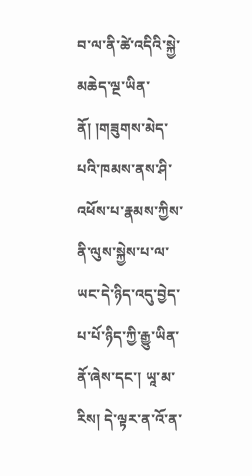བ་ལ་ནི་ཚེ་འདིའི་སྐྱེ་མཆེད་ལྔ་ཡིན་ནོ། །གཟུགས་མེད་པའི་ཁམས་ནས་ཤི་འཕོས་པ་རྣམས་ཀྱིས་ནི་ལུས་སྐྱེས་པ་ལ་ཡང་དེ་ཉིད་འདུ་བྱེད་པ་པོ་ཉིད་ཀྱི་རྒྱུ་ཡིན་ནོ་ཞེས་དང་། ཡཱ་མ་རིས། དེ་ལྟར་ན་འོ་ན་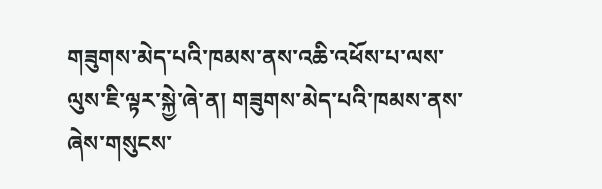གཟུགས་མེད་པའི་ཁམས་ནས་འཆི་འཕོས་པ་ལས་ལུས་ཇི་ལྟར་སྐྱེ་ཞེ་ན། གཟུགས་མེད་པའི་ཁམས་ནས་ཞེས་གསུངས་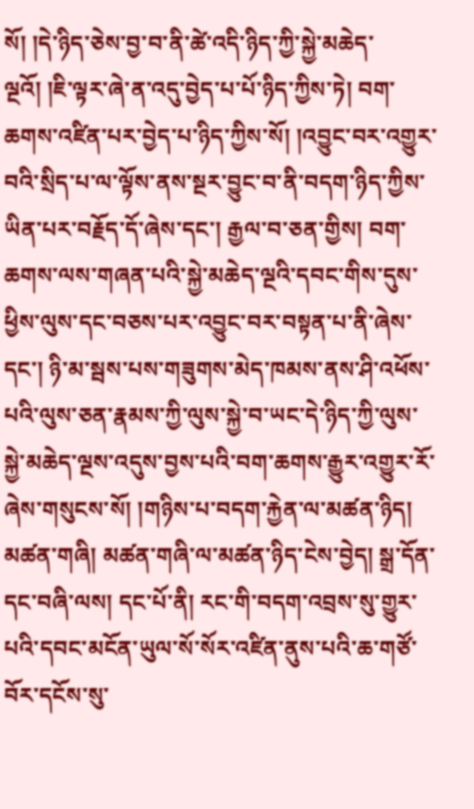སོ། །དེ་ཉིད་ཅེས་བྱ་བ་ནི་ཚེ་འདི་ཉིད་ཀྱི་སྐྱེ་མཆེད་ལྔའོ། །ཇི་ལྟར་ཞེ་ན་འདུ་བྱེད་པ་པོ་ཉིད་ཀྱིས་ཏེ། བག་ཆགས་འཛིན་པར་བྱེད་པ་ཉིད་ཀྱིས་སོ། །འབྱུང་བར་འགྱུར་བའི་སྲིད་པ་ལ་ལྟོས་ནས་སྔར་བྱུང་བ་ནི་བདག་ཉིད་ཀྱིས་ཡིན་པར་བརྗོད་དོ་ཞེས་དང་། རྒྱལ་བ་ཅན་གྱིས། བག་ཆགས་ལས་གཞན་པའི་སྐྱེ་མཆེད་ལྔའི་དབང་གིས་དུས་ཕྱིས་ལུས་དང་བཅས་པར་འབྱུང་བར་བསྟན་པ་ནི་ཞེས་དང་། ཉི་མ་སྦས་པས་གཟུགས་མེད་ཁམས་ནས་ཤི་འཕོས་པའི་ལུས་ཅན་རྣམས་ཀྱི་ལུས་སྐྱེ་བ་ཡང་དེ་ཉིད་ཀྱི་ལུས་སྐྱེ་མཆེད་ལྔས་འདུས་བྱས་པའི་བག་ཆགས་རྒྱུར་འགྱུར་རོ་ཞེས་གསུངས་སོ། །གཉིས་པ་བདག་རྐྱེན་ལ་མཚན་ཉིད། མཚན་གཞི། མཚན་གཞི་ལ་མཚན་ཉིད་ངེས་བྱེད། སྒྲ་དོན་དང་བཞི་ལས། དང་པོ་ནི། རང་གི་བདག་འབྲས་སུ་གྱུར་པའི་དབང་མངོན་ཡུལ་སོ་སོར་འཛིན་ནུས་པའི་ཆ་གཙོ་བོར་དངོས་སུ་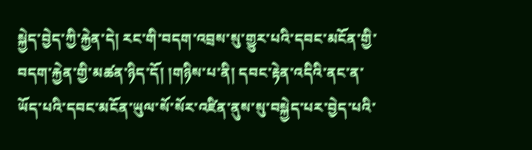སྐྱེད་བྱེད་ཀྱི་རྐྱེན་དེ། རང་གི་བདག་འབྲས་སུ་གྱུར་པའི་དབང་མངོན་གྱི་བདག་རྐྱེན་གྱི་མཚན་ཉིད་དོ། །གཉིས་པ་ནི། དབང་རྟེན་འདིའི་ནང་ན་ཡོད་པའི་དབང་མངོན་ཡུལ་སོ་སོར་འཛིན་ནུས་སུ་བསྐྱེད་པར་བྱེད་པའི་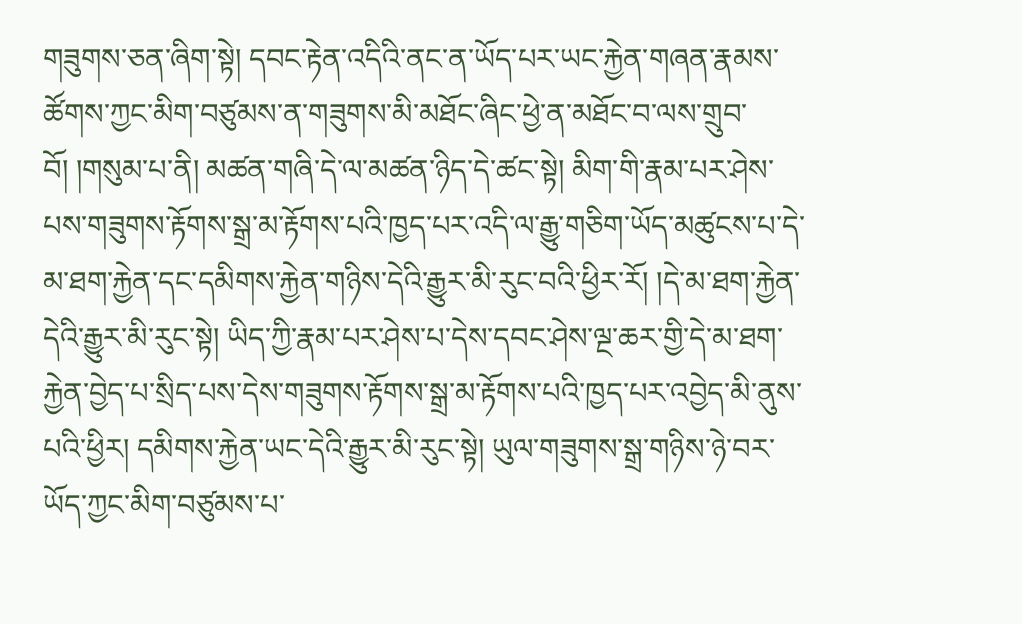གཟུགས་ཅན་ཞིག་སྟེ། དབང་རྟེན་འདིའི་ནང་ན་ཡོད་པར་ཡང་རྐྱེན་གཞན་རྣམས་ཚོགས་ཀྱང་མིག་བཙུམས་ན་གཟུགས་མི་མཐོང་ཞིང་ཕྱེ་ན་མཐོང་བ་ལས་གྲུབ་བོ། །གསུམ་པ་ནི། མཚན་གཞི་དེ་ལ་མཚན་ཉིད་དེ་ཚང་སྟེ། མིག་གི་རྣམ་པར་ཤེས་པས་གཟུགས་རྟོགས་སྒྲ་མ་རྟོགས་པའི་ཁྱད་པར་འདི་ལ་རྒྱུ་གཅིག་ཡོད་མཚུངས་པ་དེ་མ་ཐག་རྐྱེན་དང་དམིགས་རྐྱེན་གཉིས་དེའི་རྒྱུར་མི་རུང་བའི་ཕྱིར་རོ། །དེ་མ་ཐག་རྐྱེན་དེའི་རྒྱུར་མི་རུང་སྟེ། ཡིད་ཀྱི་རྣམ་པར་ཤེས་པ་དེས་དབང་ཤེས་ལྔ་ཆར་གྱི་དེ་མ་ཐག་རྐྱེན་བྱེད་པ་སྲིད་པས་དེས་གཟུགས་རྟོགས་སྒྲ་མ་རྟོགས་པའི་ཁྱད་པར་འབྱེད་མི་ནུས་པའི་ཕྱིར། དམིགས་རྐྱེན་ཡང་དེའི་རྒྱུར་མི་རུང་སྟེ། ཡུལ་གཟུགས་སྒྲ་གཉིས་ཉེ་བར་ཡོད་ཀྱང་མིག་བཙུམས་པ་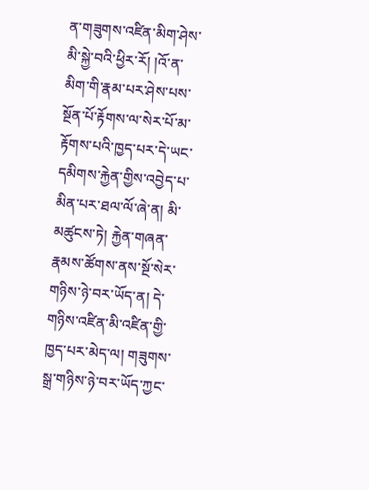ན་གཟུགས་འཛིན་མིག་ཤེས་མི་སྐྱེ་བའི་ཕྱིར་རོ། །འོ་ན་མིག་གི་རྣམ་པར་ཤེས་པས་སྔོན་པོ་རྟོགས་ལ་སེར་པོ་མ་རྟོགས་པའི་ཁྱད་པར་དེ་ཡང་དམིགས་རྐྱེན་གྱིས་འབྱེད་པ་མིན་པར་ཐལ་ལོ་ཞེ་ན། མི་མཚུངས་ཏེ། རྐྱེན་གཞན་རྣམས་ཚོགས་ནས་སྔོ་སེར་གཉིས་ཉེ་བར་ཡོད་ན། དེ་གཉིས་འཛིན་མི་འཛིན་གྱི་ཁྱད་པར་མེད་ལ། གཟུགས་སྒྲ་གཉིས་ཉེ་བར་ཡོད་ཀྱང་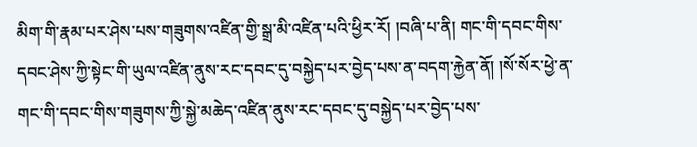མིག་གི་རྣམ་པར་ཤེས་པས་གཟུགས་འཛིན་གྱི་སྒྲ་མི་འཛིན་པའི་ཕྱིར་རོ། །བཞི་པ་ནི། གང་གི་དབང་གིས་དབང་ཤེས་ཀྱི་སྟེང་གི་ཡུལ་འཛིན་ནུས་རང་དབང་དུ་བསྐྱེད་པར་བྱེད་པས་ན་བདག་རྐྱེན་ནོ། །སོ་སོར་ཕྱེ་ན་གང་གི་དབང་གིས་གཟུགས་ཀྱི་སྐྱེ་མཆེད་འཛིན་ནུས་རང་དབང་དུ་བསྐྱེད་པར་བྱེད་པས་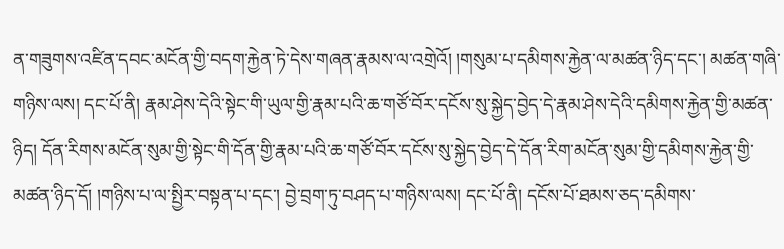ན་གཟུགས་འཛིན་དབང་མངོན་གྱི་བདག་རྐྱེན་ཏེ་དེས་གཞན་རྣམས་ལ་འགྲེའོ། །གསུམ་པ་དམིགས་རྐྱེན་ལ་མཚན་ཉིད་དང་། མཚན་གཞི་གཉིས་ལས། དང་པོ་ནི། རྣམ་ཤེས་དེའི་སྟེང་གི་ཡུལ་གྱི་རྣམ་པའི་ཆ་གཙོ་བོར་དངོས་སུ་སྐྱེད་བྱེད་དེ་རྣམ་ཤེས་དེའི་དམིགས་རྐྱེན་གྱི་མཚན་ཉིད། དོན་རིགས་མངོན་སུམ་གྱི་སྟེང་གི་དོན་གྱི་རྣམ་པའི་ཆ་གཙོ་བོར་དངོས་སུ་སྐྱེད་བྱེད་དེ་དོན་རིག་མངོན་སུམ་གྱི་དམིགས་རྐྱེན་གྱི་མཚན་ཉིད་དོ། །གཉིས་པ་ལ་སྤྱིར་བསྟན་པ་དང་། བྱེ་བྲག་ཏུ་བཤད་པ་གཉིས་ལས། དང་པོ་ནི། དངོས་པོ་ཐམས་ཅད་དམིགས་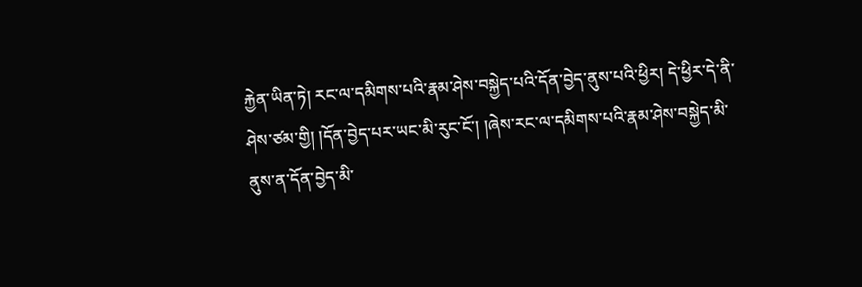རྐྱེན་ཡིན་ཏེ། རང་ལ་དམིགས་པའི་རྣམ་ཤེས་བསྐྱེད་པའི་དོན་བྱེད་ནུས་པའི་ཕྱིར། དེ་ཕྱིར་དེ་ནི་ཤེས་ཙམ་གྱི། །དོན་བྱེད་པར་ཡང་མི་རུང་ངོ་། །ཞེས་རང་ལ་དམིགས་པའི་རྣམ་ཤེས་བསྐྱེད་མི་ནུས་ན་དོན་བྱེད་མི་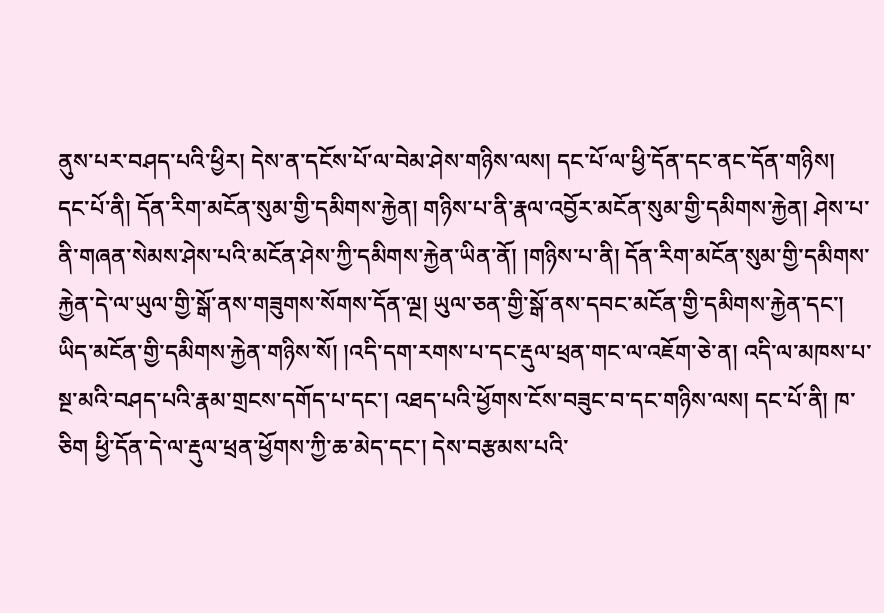ནུས་པར་བཤད་པའི་ཕྱིར། དེས་ན་དངོས་པོ་ལ་བེམ་ཤེས་གཉིས་ལས། དང་པོ་ལ་ཕྱི་དོན་དང་ནང་དོན་གཉིས། དང་པོ་ནི། དོན་རིག་མངོན་སུམ་གྱི་དམིགས་རྐྱེན། གཉིས་པ་ནི་རྣལ་འབྱོར་མངོན་སུམ་གྱི་དམིགས་རྐྱེན། ཤེས་པ་ནི་གཞན་སེམས་ཤེས་པའི་མངོན་ཤེས་ཀྱི་དམིགས་རྐྱེན་ཡིན་ནོ། །གཉིས་པ་ནི། དོན་རིག་མངོན་སུམ་གྱི་དམིགས་རྐྱེན་དེ་ལ་ཡུལ་གྱི་སྒོ་ནས་གཟུགས་སོགས་དོན་ལྔ། ཡུལ་ཅན་གྱི་སྒོ་ནས་དབང་མངོན་གྱི་དམིགས་རྐྱེན་དང་། ཡིད་མངོན་གྱི་དམིགས་རྐྱེན་གཉིས་སོ། །འདི་དག་རགས་པ་དང་རྡུལ་ཕྲན་གང་ལ་འཇོག་ཅེ་ན། འདི་ལ་མཁས་པ་སྔ་མའི་བཤད་པའི་རྣམ་གྲངས་དགོད་པ་དང་། འཐད་པའི་ཕྱོགས་ངོས་བཟུང་བ་དང་གཉིས་ལས། དང་པོ་ནི། ཁ་ཅིག ཕྱི་དོན་དེ་ལ་རྡུལ་ཕྲན་ཕྱོགས་ཀྱི་ཆ་མེད་དང་། དེས་བརྩམས་པའི་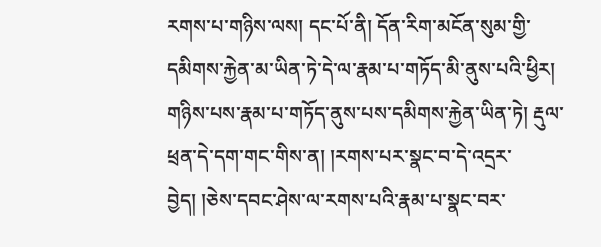རགས་པ་གཉིས་ལས། དང་པོ་ནི། དོན་རིག་མངོན་སུམ་གྱི་དམིགས་རྐྱེན་མ་ཡིན་ཏེ་དེ་ལ་རྣམ་པ་གཏོད་མི་ནུས་པའི་ཕྱིར། གཉིས་པས་རྣམ་པ་གཏོད་ནུས་པས་དམིགས་རྐྱེན་ཡིན་ཏེ། རྡུལ་ཕྲན་དེ་དག་གང་གིས་ན། །རགས་པར་སྣང་བ་དེ་འདྲར་བྱེད། །ཅེས་དབང་ཤེས་ལ་རགས་པའི་རྣམ་པ་སྣང་བར་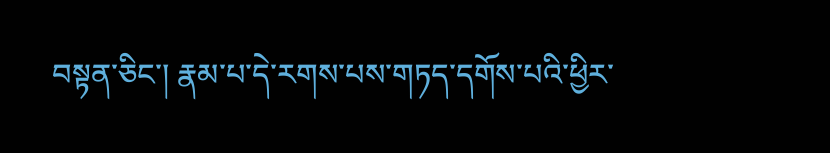བསྟན་ཅིང་། རྣམ་པ་དེ་རགས་པས་གཏད་དགོས་པའི་ཕྱིར་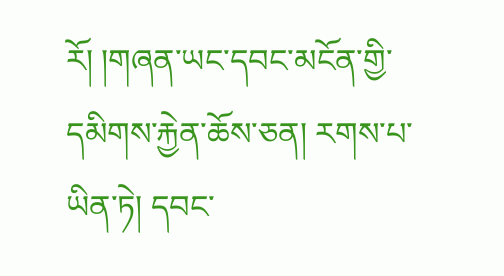རོ། །གཞན་ཡང་དབང་མངོན་གྱི་དམིགས་རྐྱེན་ཆོས་ཅན། རགས་པ་ཡིན་ཏེ། དབང་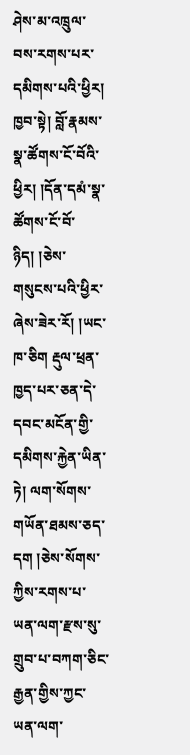ཤེས་མ་འཁྲུལ་བས་རགས་པར་དམིགས་པའི་ཕྱིར། ཁྱབ་སྟེ། བློ་རྣམས་སྣ་ཚོགས་ངོ་བོའི་ཕྱིར། །དོན་དམཾ་སྣ་ཚོགས་ངོ་བོ་ཉིད། །ཅེས་གསུངས་པའི་ཕྱིར་ཞེས་ཟེར་རོ། །ཡང་ཁ་ཅིག རྡུལ་ཕྲན་ཁྱད་པར་ཅན་དེ་དབང་མངོན་གྱི་དམིགས་རྐྱེན་ཡིན་ཏེ། ལག་སོགས་གཡོན་ཐམས་ཅད་དག །ཅེས་སོགས་ཀྱིས་རགས་པ་ཡན་ལག་རྫས་སུ་གྲུབ་པ་བཀག་ཅིང་རྒྱན་གྱིས་ཀྱང་ཡན་ལག་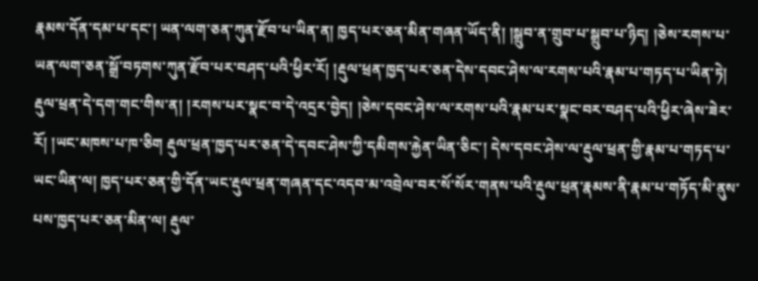རྣམས་དོན་དམ་པ་དང་། ཡན་ལག་ཅན་ཀུན་རྫོབ་པ་ཡིན་ན། ཁྱད་པར་ཅན་མིན་གཞན་ཡོད་ནི། །སྒྲུབ་ན་གྲུབ་པ་སྒྲུབ་པ་ཉིད། །ཅེས་རགས་པ་ཡན་ལག་ཅན་སྒྲོ་བཏགས་ཀུན་རྫོབ་པར་བཤད་པའི་ཕྱིར་རོ། །རྡུལ་ཕྲན་ཁྱད་པར་ཅན་དེས་དབང་ཤེས་ལ་རགས་པའི་རྣམ་པ་གཏད་པ་ཡིན་ཏེ། རྡུལ་ཕྲན་དེ་དག་གང་གིས་ན། །རགས་པར་སྣང་བ་དེ་འདྲར་བྱེད། །ཅེས་དབང་ཤེས་ལ་རགས་པའི་རྣམ་པར་སྣང་བར་བཤད་པའི་ཕྱིར་ཞེས་ཟེར་རོ། །ཡང་མཁས་པ་ཁ་ཅིག རྡུལ་ཕྲན་ཁྱད་པར་ཅན་དེ་དབང་ཤེས་ཀྱི་དམིགས་རྐྱེན་ཡིན་ཅིང་། དེས་དབང་ཤེས་ལ་རྡུལ་ཕྲན་གྱི་རྣམ་པ་གཏད་པ་ཡང་ཡིན་ལ། ཁྱད་པར་ཅན་གྱི་དོན་ཡང་རྡུལ་ཕྲན་གཞན་དང་འདབ་མ་འབྲེལ་བར་སོ་སོར་གནས་པའི་རྡུལ་ཕྲན་རྣམས་ནི་རྣམ་པ་གཏོད་མི་ནུས་པས་ཁྱད་པར་ཅན་མིན་ལ། རྡུལ་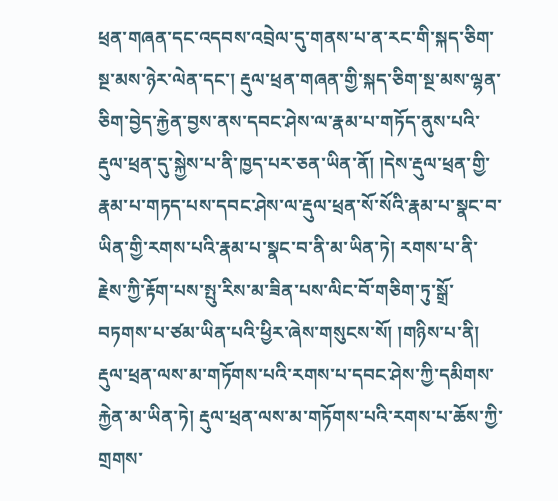ཕྲན་གཞན་དང་འདབས་འབྲེལ་དུ་གནས་པ་ན་རང་གི་སྐད་ཅིག་སྔ་མས་ཉེར་ལེན་དང་། རྡུལ་ཕྲན་གཞན་གྱི་སྐད་ཅིག་སྔ་མས་ལྷན་ཅིག་བྱེད་རྐྱེན་བྱས་ནས་དབང་ཤེས་ལ་རྣམ་པ་གཏོད་ནུས་པའི་རྡུལ་ཕྲན་དུ་སྐྱེས་པ་ནི་ཁྱད་པར་ཅན་ཡིན་ནོ། །དེས་རྡུལ་ཕྲན་གྱི་རྣམ་པ་གཏད་པས་དབང་ཤེས་ལ་རྡུལ་ཕྲན་སོ་སོའི་རྣམ་པ་སྣང་བ་ཡིན་གྱི་རགས་པའི་རྣམ་པ་སྣང་བ་ནི་མ་ཡིན་ཏེ། རགས་པ་ནི་རྗེས་ཀྱི་རྟོག་པས་སྤུ་རིས་མ་ཟིན་པས་ལིང་བོ་གཅིག་ཏུ་སྒྲོ་བཏགས་པ་ཙམ་ཡིན་པའི་ཕྱིར་ཞེས་གསུངས་སོ། །གཉིས་པ་ནི། རྡུལ་ཕྲན་ལས་མ་གཏོགས་པའི་རགས་པ་དབང་ཤེས་ཀྱི་དམིགས་རྐྱེན་མ་ཡིན་ཏེ། རྡུལ་ཕྲན་ལས་མ་གཏོགས་པའི་རགས་པ་ཆོས་ཀྱི་གྲགས་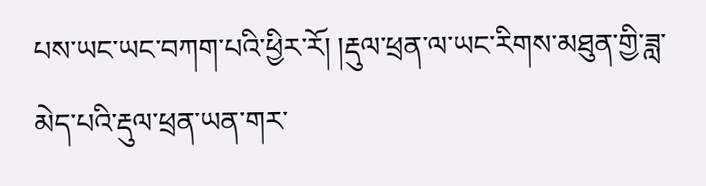པས་ཡང་ཡང་བཀག་པའི་ཕྱིར་རོ། །རྡུལ་ཕྲན་ལ་ཡང་རིགས་མཐུན་གྱི་ཟླ་མེད་པའི་རྡུལ་ཕྲན་ཡན་གར་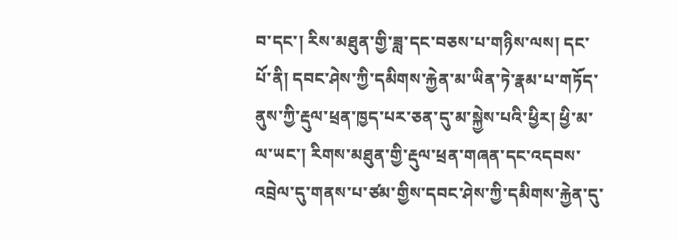བ་དང་། རིས་མཐུན་གྱི་ཟླ་དང་བཅས་པ་གཉིས་ལས། དང་པོ་ནི། དབང་ཤེས་ཀྱི་དམིགས་རྐྱེན་མ་ཡིན་ཏེ་རྣམ་པ་གཏོད་ནུས་ཀྱི་རྡུལ་ཕྲན་ཁྱད་པར་ཅན་དུ་མ་སྐྱེས་པའི་ཕྱིར། ཕྱི་མ་ལ་ཡང་། རིགས་མཐུན་གྱི་རྡུལ་ཕྲན་གཞན་དང་འདབས་འབྲེལ་དུ་གནས་པ་ཙམ་གྱིས་དབང་ཤེས་ཀྱི་དམིགས་རྐྱེན་དུ་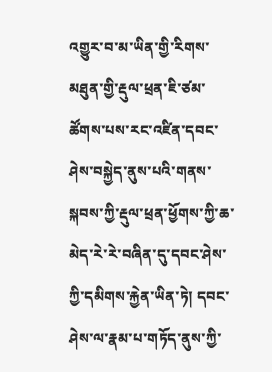འགྱུར་བ་མ་ཡིན་གྱི་རིགས་མཐུན་གྱི་རྡུལ་ཕྲན་ཇི་ཙམ་ཚོགས་པས་རང་འཛིན་དབང་ཤེས་བསྐྱེད་ནུས་པའི་གནས་སྐབས་ཀྱི་རྡུལ་ཕྲན་ཕྱོགས་ཀྱི་ཆ་མེད་རེ་རེ་བཞིན་དུ་དབང་ཤེས་ཀྱི་དམིགས་རྐྱེན་ཡིན་ཏེ། དབང་ཤེས་ལ་རྣམ་པ་གཏོད་ནུས་ཀྱི་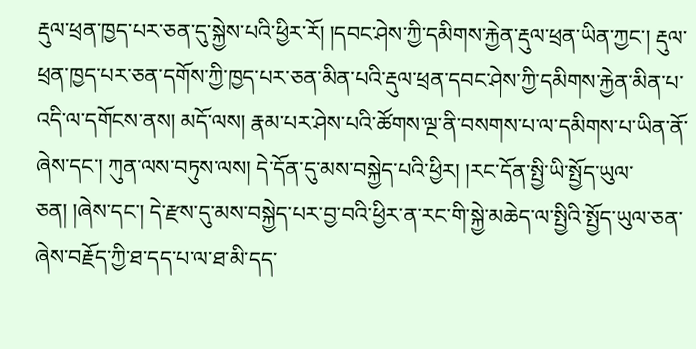རྡུལ་ཕྲན་ཁྱད་པར་ཅན་དུ་སྐྱེས་པའི་ཕྱིར་རོ། །དབང་ཤེས་ཀྱི་དམིགས་རྐྱེན་རྡུལ་ཕྲན་ཡིན་ཀྱང་། རྡུལ་ཕྲན་ཁྱད་པར་ཅན་དགོས་ཀྱི་ཁྱད་པར་ཅན་མིན་པའི་རྡུལ་ཕྲན་དབང་ཤེས་ཀྱི་དམིགས་རྐྱེན་མིན་པ་འདི་ལ་དགོངས་ནས། མདོ་ལས། རྣམ་པར་ཤེས་པའི་ཚོགས་ལྔ་ནི་བསགས་པ་ལ་དམིགས་པ་ཡིན་ནོ་ཞེས་དང་། ཀུན་ལས་བཏུས་ལས། དེ་དོན་དུ་མས་བསྐྱེད་པའི་ཕྱིར། །རང་དོན་སྤྱི་ཡི་སྤྱོད་ཡུལ་ཅན། །ཞེས་དང་། དེ་རྫས་དུ་མས་བསྐྱེད་པར་བྱ་བའི་ཕྱིར་ན་རང་གི་སྐྱེ་མཆེད་ལ་སྤྱིའི་སྤྱོད་ཡུལ་ཅན་ཞེས་བརྗོད་ཀྱི་ཐ་དད་པ་ལ་ཐ་མི་དད་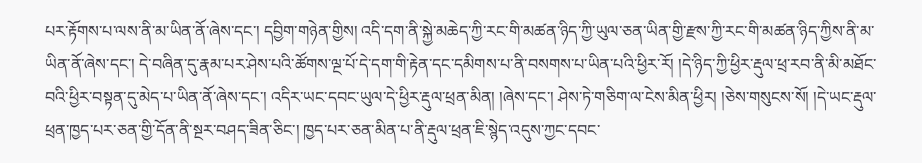པར་རྟོགས་པ་ལས་ནི་མ་ཡིན་ནོ་ཞེས་དང་། དབྱིག་གཉེན་གྱིས། འདི་དག་ནི་སྐྱེ་མཆེད་ཀྱི་རང་གི་མཚན་ཉིད་ཀྱི་ཡུལ་ཅན་ཡིན་གྱི་རྫས་ཀྱི་རང་གི་མཚན་ཉིད་ཀྱིས་ནི་མ་ཡིན་ནོ་ཞེས་དང་། དེ་བཞིན་དུ་རྣམ་པར་ཤེས་པའི་ཚོགས་ལྔ་པོ་དེ་དག་གི་རྟེན་དང་དམིགས་པ་ནི་བསགས་པ་ཡིན་པའི་ཕྱིར་རོ། །དེ་ཉིད་ཀྱི་ཕྱིར་རྡུལ་ཕྲ་རབ་ནི་མི་མཐོང་བའི་ཕྱིར་བསྟན་དུ་མེད་པ་ཡིན་ནོ་ཞེས་དང་། འདིར་ཡང་དབང་ཡུལ་དེ་ཕྱིར་རྡུལ་ཕྲན་མིན། །ཞེས་དང་། ཤེས་ཏེ་གཅིག་ལ་ངེས་མིན་ཕྱིར། །ཅེས་གསུངས་སོ། །དེ་ཡང་རྡུལ་ཕྲན་ཁྱད་པར་ཅན་གྱི་དོན་ནི་སྔར་བཤད་ཟིན་ཅིང་། ཁྱད་པར་ཅན་མིན་པ་ནི་རྡུལ་ཕྲན་ཇི་སྙེད་འདུས་ཀྱང་དབང་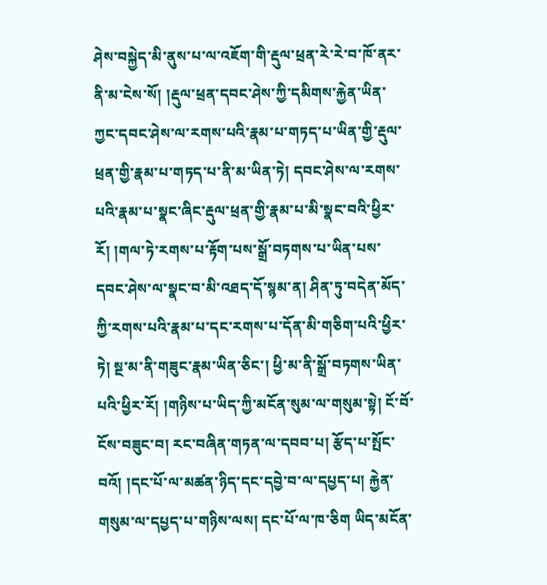ཤེས་བསྐྱེད་མི་ནུས་པ་ལ་འཇོག་གི་རྡུལ་ཕྲན་རེ་རེ་བ་ཁོ་ནར་ནི་མ་ངེས་སོ། །རྡུལ་ཕྲན་དབང་ཤེས་ཀྱི་དམིགས་རྐྱེན་ཡིན་ཀྱང་དབང་ཤེས་ལ་རགས་པའི་རྣམ་པ་གཏད་པ་ཡིན་གྱི་རྡུལ་ཕྲན་གྱི་རྣམ་པ་གཏད་པ་ནི་མ་ཡིན་ཏེ། དབང་ཤེས་ལ་རགས་པའི་རྣམ་པ་སྣང་ཞིང་རྡུལ་ཕྲན་གྱི་རྣམ་པ་མི་སྣང་བའི་ཕྱིར་རོ། །གལ་ཏེ་རགས་པ་རྟོག་པས་སྒྲོ་བཏགས་པ་ཡིན་པས་དབང་ཤེས་ལ་སྣང་བ་མི་འཐད་དོ་སྙམ་ན། ཤིན་ཏུ་བདེན་མོད་ཀྱི་རགས་པའི་རྣམ་པ་དང་རགས་པ་དོན་མི་གཅིག་པའི་ཕྱིར་ཏེ། སྔ་མ་ནི་གཟུང་རྣམ་ཡིན་ཅིང་། ཕྱི་མ་ནི་སྒྲོ་བཏགས་ཡིན་པའི་ཕྱིར་རོ། །གཉིས་པ་ཡིད་ཀྱི་མངོན་སུམ་ལ་གསུམ་སྟེ། ངོ་བོ་ངོས་བཟུང་བ། རང་བཞིན་གཏན་ལ་དབབ་པ། རྩོད་པ་སྤོང་བའོ། །དང་པོ་ལ་མཚན་ཉིད་དང་དབྱེ་བ་ལ་དཔྱད་པ། རྐྱེན་གསུམ་ལ་དཔྱད་པ་གཉིས་ལས། དང་པོ་ལ་ཁ་ཅིག ཡིད་མངོན་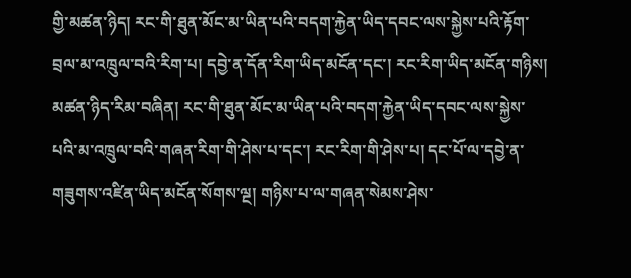གྱི་མཚན་ཉིད། རང་གི་ཐུན་མོང་མ་ཡིན་པའི་བདག་རྐྱེན་ཡིད་དབང་ལས་སྐྱེས་པའི་རྟོག་བྲལ་མ་འཁྲུལ་བའི་རིག་པ། དབྱེ་ན་དོན་རིག་ཡིད་མངོན་དང་། རང་རིག་ཡིད་མངོན་གཉིས། མཚན་ཉིད་རིམ་བཞིན། རང་གི་ཐུན་མོང་མ་ཡིན་པའི་བདག་རྐྱེན་ཡིད་དབང་ལས་སྐྱེས་པའི་མ་འཁྲུལ་བའི་གཞན་རིག་གི་ཤེས་པ་དང་། རང་རིག་གི་ཤེས་པ། དང་པོ་ལ་དབྱེ་ན་གཟུགས་འཛིན་ཡིད་མངོན་སོགས་ལྔ། གཉིས་པ་ལ་གཞན་སེམས་ཤེས་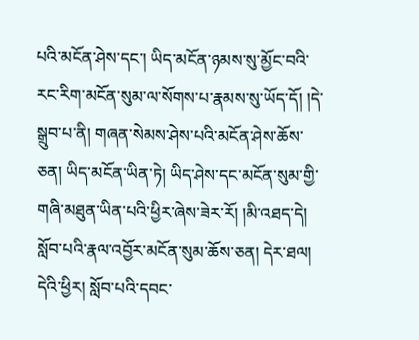པའི་མངོན་ཤེས་དང་། ཡིད་མངོན་ཉམས་སུ་མྱོང་བའི་རང་རིག་མངོན་སུམ་ལ་སོགས་པ་རྣམས་སུ་ཡོད་དོ། །དེ་སྒྲུབ་པ་ནི། གཞན་སེམས་ཤེས་པའི་མངོན་ཤེས་ཆོས་ཅན། ཡིད་མངོན་ཡིན་ཏེ། ཡིད་ཤེས་དང་མངོན་སུམ་གྱི་གཞི་མཐུན་ཡིན་པའི་ཕྱིར་ཞེས་ཟེར་རོ། །མི་འཐད་དེ། སློབ་པའི་རྣལ་འབྱོར་མངོན་སུམ་ཆོས་ཅན། དེར་ཐལ། དེའི་ཕྱིར། སློབ་པའི་དབང་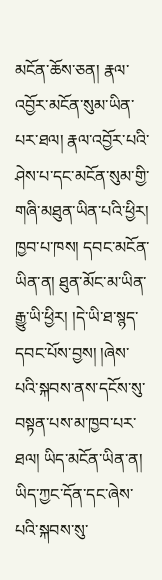མངོན་ཆོས་ཅན། རྣལ་འབྱོར་མངོན་སུམ་ཡིན་པར་ཐལ། རྣལ་འབྱོར་པའི་ཤེས་པ་དང་མངོན་སུམ་གྱི་གཞི་མཐུན་ཡིན་པའི་ཕྱིར། ཁྱབ་པ་ཁས། དབང་མངོན་ཡིན་ན། ཐུན་མོང་མ་ཡིན་རྒྱུ་ཡི་ཕྱིར། །དེ་ཡི་ཐ་སྙད་དབང་པོས་བྱས། །ཞེས་པའི་སྐབས་ནས་དངོས་སུ་བསྟན་པས་མ་ཁྱབ་པར་ཐལ། ཡིད་མངོན་ཡིན་ན། ཡིད་ཀྱང་དོན་དང་ཞེས་པའི་སྐབས་སུ་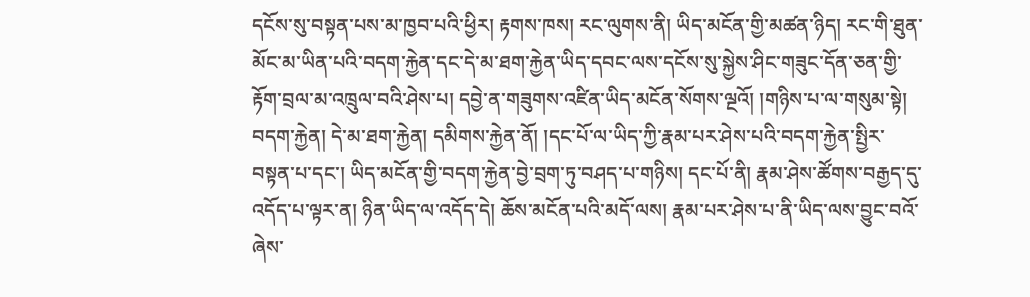དངོས་སུ་བསྟན་པས་མ་ཁྱབ་པའི་ཕྱིར། རྟགས་ཁས། རང་ལུགས་ནི། ཡིད་མངོན་གྱི་མཚན་ཉིད། རང་གི་ཐུན་མོང་མ་ཡིན་པའི་བདག་རྐྱེན་དང་དེ་མ་ཐག་རྐྱེན་ཡིད་དབང་ལས་དངོས་སུ་སྐྱེས་ཤིང་གཟུང་དོན་ཅན་གྱི་རྟོག་བྲལ་མ་འཁྲུལ་བའི་ཤེས་པ། དབྱེ་ན་གཟུགས་འཛིན་ཡིད་མངོན་སོགས་ལྔའོ། །གཉིས་པ་ལ་གསུམ་སྟེ། བདག་རྐྱེན། དེ་མ་ཐག་རྐྱེན། དམིགས་རྐྱེན་ནོ། །དང་པོ་ལ་ཡིད་ཀྱི་རྣམ་པར་ཤེས་པའི་བདག་རྐྱེན་སྤྱིར་བསྟན་པ་དང་། ཡིད་མངོན་གྱི་བདག་རྐྱེན་བྱེ་བྲག་ཏུ་བཤད་པ་གཉིས། དང་པོ་ནི། རྣམ་ཤེས་ཚོགས་བརྒྱད་དུ་འདོད་པ་ལྟར་ན། ཉིན་ཡིད་ལ་འདོད་དེ། ཆོས་མངོན་པའི་མདོ་ལས། རྣམ་པར་ཤེས་པ་ནི་ཡིད་ལས་བྱུང་བའོ་ཞེས་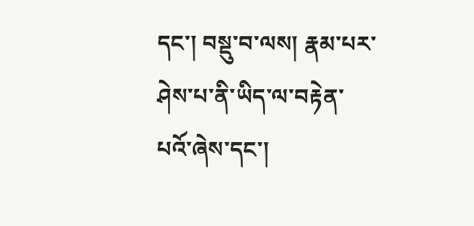དང་། བསྡུ་བ་ལས། རྣམ་པར་ཤེས་པ་ནི་ཡིད་ལ་བརྟེན་པའོ་ཞེས་དང་།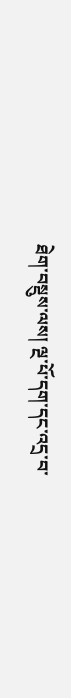ཐེག་བསྡུས་ལས། ལྔ་པོ་དག་དང་འདྲ་བ་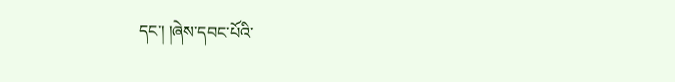དང་། །ཞེས་དབང་པོའི་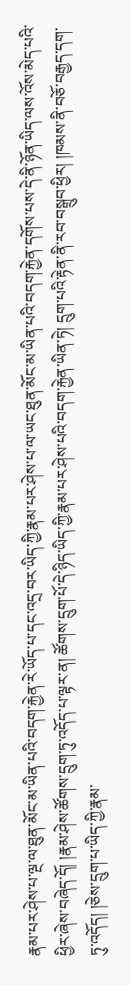རྣམ་པར་ཤེས་པ་ལྔ་ལ་ཐུན་མོང་མ་ཡིན་པའི་བདག་རྐྱེན་རེ་ཡོད་པ་དང་འདྲ་བར་ཡིད་ཀྱི་རྣམ་པར་ཤེས་པ་ལ་ཡང་ཐུན་མོང་མ་ཡིན་པའི་བདག་རྐྱེན་དགོས་པས་དེ་ནི་ཉོན་ཡིད་ལས་འོས་མེད་པའི་ཕྱིར་ཞེས་བཞེད་དོ། །རྣམ་ཤེས་ཚོགས་དྲུག་ཏུ་འདོད་པ་ལྟར་ན། ཚོགས་དྲུག་པོ་དེ་ཉིད་ཡིད་ཀྱི་རྣམ་པར་ཤེས་པའི་བདག་རྐྱེན་ཡིན་ཏེ། དྲུག་པའི་རྟེན་ནི་རབ་བསྒྲུབ་ཕྱིར། །ཁམས་ནི་བཅོ་བརྒྱད་དག་ཏུ་འདོད། །ཅེས་དྲུག་པ་ཡིད་ཀྱི་རྣམ་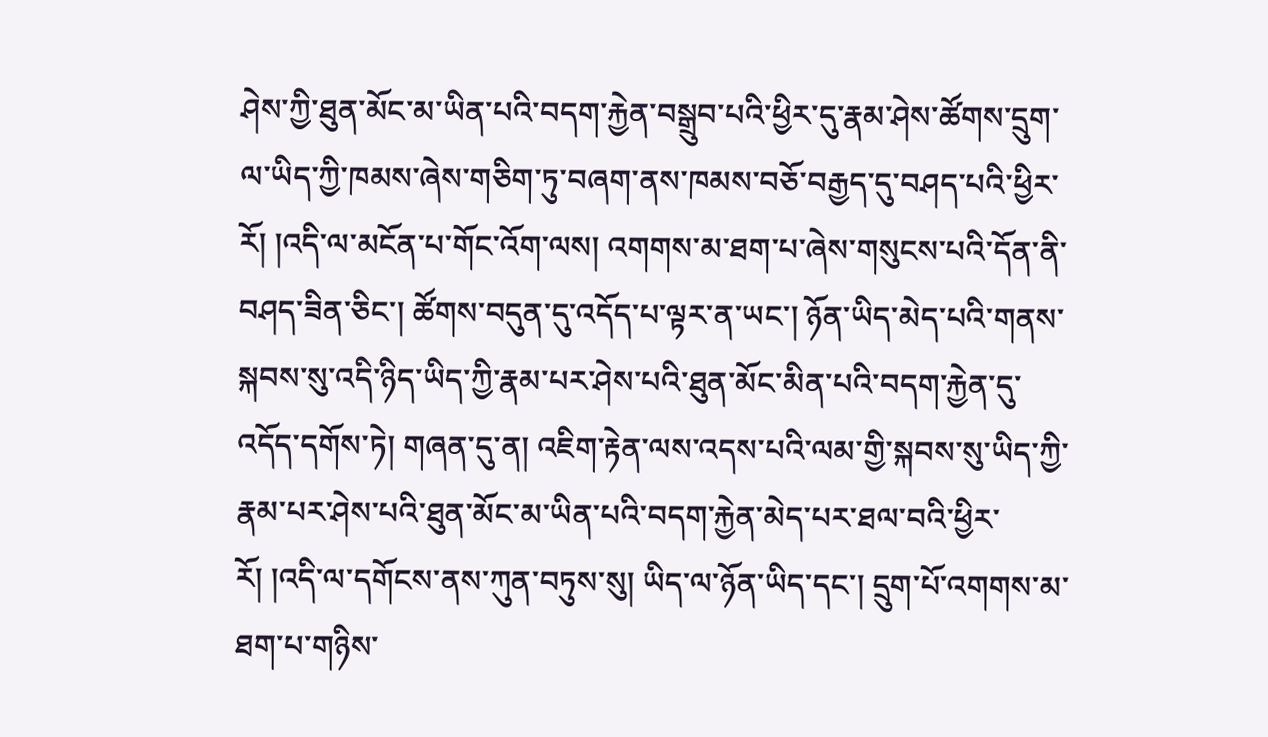ཤེས་ཀྱི་ཐུན་མོང་མ་ཡིན་པའི་བདག་རྐྱེན་བསྒྲུབ་པའི་ཕྱིར་དུ་རྣམ་ཤེས་ཚོགས་དྲུག་ལ་ཡིད་ཀྱི་ཁམས་ཞེས་གཅིག་ཏུ་བཞག་ནས་ཁམས་བཅོ་བརྒྱད་དུ་བཤད་པའི་ཕྱིར་རོ། །འདི་ལ་མངོན་པ་གོང་འོག་ལས། འགགས་མ་ཐག་པ་ཞེས་གསུངས་པའི་དོན་ནི་བཤད་ཟིན་ཅིང་། ཚོགས་བདུན་དུ་འདོད་པ་ལྟར་ན་ཡང་། ཉོན་ཡིད་མེད་པའི་གནས་སྐབས་སུ་འདི་ཉིད་ཡིད་ཀྱི་རྣམ་པར་ཤེས་པའི་ཐུན་མོང་མིན་པའི་བདག་རྐྱེན་དུ་འདོད་དགོས་ཏེ། གཞན་དུ་ན། འཇིག་རྟེན་ལས་འདས་པའི་ལམ་གྱི་སྐབས་སུ་ཡིད་ཀྱི་རྣམ་པར་ཤེས་པའི་ཐུན་མོང་མ་ཡིན་པའི་བདག་རྐྱེན་མེད་པར་ཐལ་བའི་ཕྱིར་རོ། །འདི་ལ་དགོངས་ནས་ཀུན་བཏུས་སུ། ཡིད་ལ་ཉོན་ཡིད་དང་། དྲུག་པོ་འགགས་མ་ཐག་པ་གཉིས་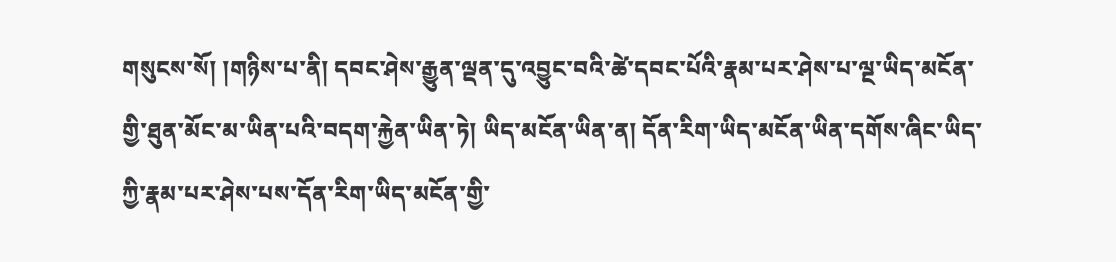གསུངས་སོ། །གཉིས་པ་ནི། དབང་ཤེས་རྒྱུན་ལྡན་དུ་འབྱུང་བའི་ཚེ་དབང་པོའི་རྣམ་པར་ཤེས་པ་ལྔ་ཡིད་མངོན་གྱི་ཐུན་མོང་མ་ཡིན་པའི་བདག་རྐྱེན་ཡིན་ཏེ། ཡིད་མངོན་ཡིན་ན། དོན་རིག་ཡིད་མངོན་ཡིན་དགོས་ཞིང་ཡིད་ཀྱི་རྣམ་པར་ཤེས་པས་དོན་རིག་ཡིད་མངོན་གྱི་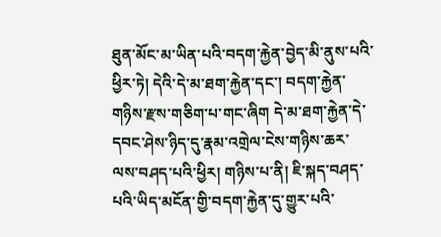ཐུན་མོང་མ་ཡིན་པའི་བདག་རྐྱེན་བྱེད་མི་ནུས་པའི་ཕྱིར་ཏེ། དེའི་དེ་མ་ཐག་རྐྱེན་དང་། བདག་རྐྱེན་གཉིས་རྫས་གཅིག་པ་གང་ཞིག དེ་མ་ཐག་རྐྱེན་དེ་དབང་ཤེས་ཉིད་དུ་རྣམ་འགྲེལ་ངེས་གཉིས་ཆར་ལས་བཤད་པའི་ཕྱིར། གཉིས་པ་ནི། ཇི་སྐད་བཤད་པའི་ཡིད་མངོན་གྱི་བདག་རྐྱེན་དུ་གྱུར་པའི་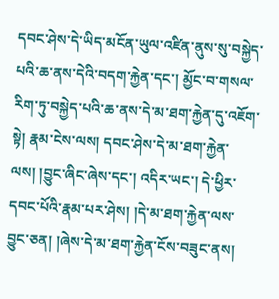དབང་ཤེས་དེ་ཡིད་མངོན་ཡུལ་འཛིན་ནུས་སུ་བསྐྱེད་པའི་ཆ་ནས་དེའི་བདག་རྐྱེན་དང་། མྱོང་བ་གསལ་རིག་ཏུ་བསྐྱེད་པའི་ཆ་ནས་དེ་མ་ཐག་རྐྱེན་དུ་འཇོག་སྟེ། རྣམ་ངེས་ལས། དབང་ཤེས་དེ་མ་ཐག་རྐྱེན་ལས། །བྱུང་ཞིང་ཞེས་དང་། འདིར་ཡང་། དེ་ཕྱིར་དབང་པོའི་རྣམ་པར་ཤེས། །དེ་མ་ཐག་རྐྱེན་ལས་བྱུང་ཅན། །ཞེས་དེ་མ་ཐག་རྐྱེན་ངོས་བཟུང་ནས།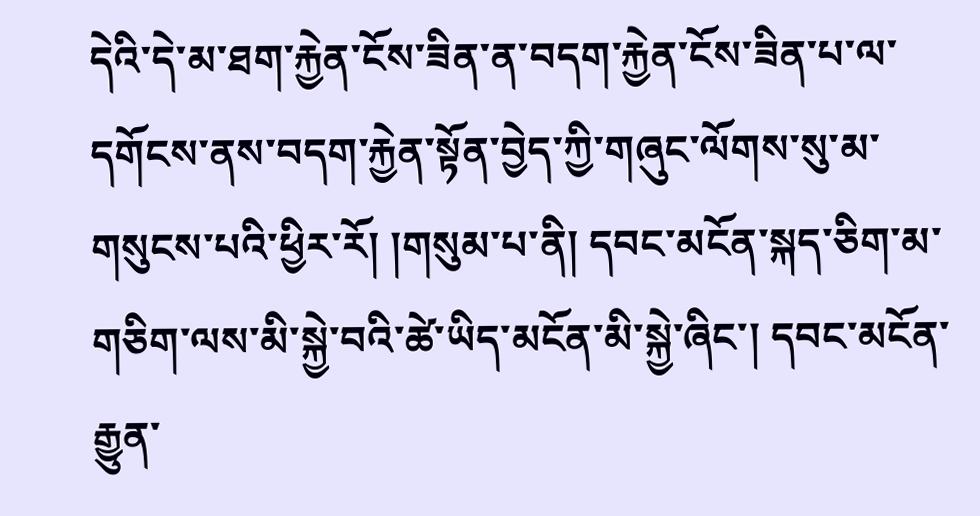དེའི་དེ་མ་ཐག་རྐྱེན་ངོས་ཟིན་ན་བདག་རྐྱེན་ངོས་ཟིན་པ་ལ་དགོངས་ནས་བདག་རྐྱེན་སྟོན་བྱེད་ཀྱི་གཞུང་ལོགས་སུ་མ་གསུངས་པའི་ཕྱིར་རོ། །གསུམ་པ་ནི། དབང་མངོན་སྐད་ཅིག་མ་གཅིག་ལས་མི་སྐྱེ་བའི་ཚེ་ཡིད་མངོན་མི་སྐྱེ་ཞིང་། དབང་མངོན་རྒྱུན་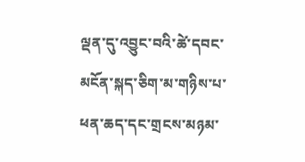ལྡན་དུ་འབྱུང་བའི་ཚེ་དབང་མངོན་སྐད་ཅིག་མ་གཉིས་པ་ཕན་ཆད་དང་གྲངས་མཉམ་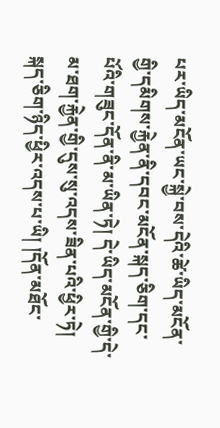པར་ཡིད་མངོན་ཡང་སྐྱེ་བས་དེའི་ཚེ་ཡིད་མངོན་གྱི་དམིགས་རྐྱེན་ནི་དབང་མངོན་སྐད་ཅིག་དང་པོའི་གཟུང་དོན་ནི་མ་ཡིན་ཏེ། དེ་ཡིད་མངོན་གྱི་དེ་མ་ཐག་རྐྱེན་གྱི་དུས་སུ་འདས་ཟིན་པའི་ཕྱིར་ཏེ། སྐད་ཅིག་ཉིད་ཕྱིར་འདས་པ་ཡི། །དོན་མཐོང་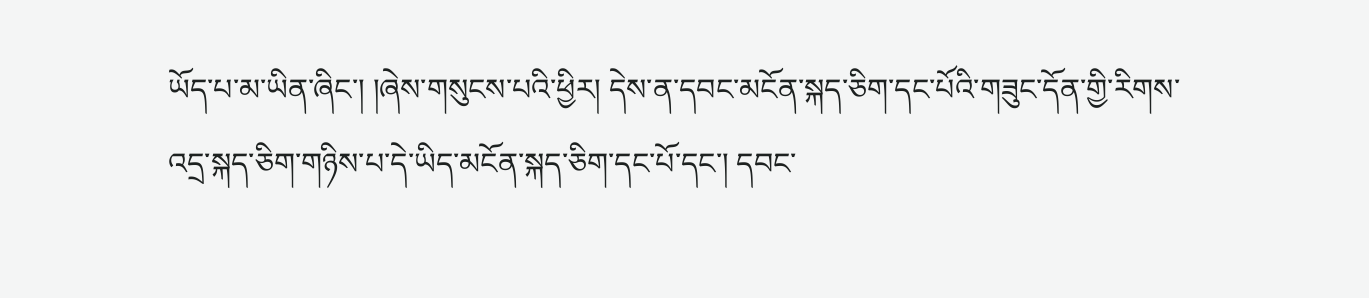ཡོད་པ་མ་ཡིན་ཞིང་། །ཞེས་གསུངས་པའི་ཕྱིར། དེས་ན་དབང་མངོན་སྐད་ཅིག་དང་པོའི་གཟུང་དོན་གྱི་རིགས་འདྲ་སྐད་ཅིག་གཉིས་པ་དེ་ཡིད་མངོན་སྐད་ཅིག་དང་པོ་དང་། དབང་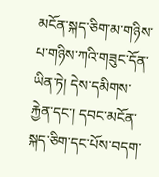མངོན་སྐད་ཅིག་མ་གཉིས་པ་གཉིས་ཀའི་གཟུང་དོན་ཡིན་ཏེ། དེས་དམིགས་རྐྱེན་དང་། དབང་མངོན་སྐད་ཅིག་དང་པོས་བདག་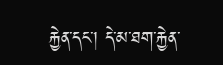རྐྱེན་དང་། དེ་མ་ཐག་རྐྱེན་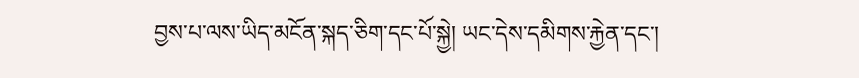བྱས་པ་ལས་ཡིད་མངོན་སྐད་ཅིག་དང་པོ་སྐྱེ། ཡང་དེས་དམིགས་རྐྱེན་དང་།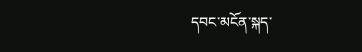དབང་མངོན་སྐད་